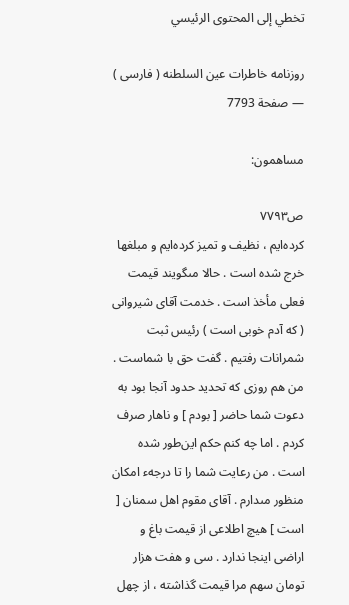تخطي إلى المحتوى الرئيسي

روزنامه خاطرات عين السلطنه ( فارسى ) — صفحة 7793

مساهمون:

ص٧٧٩٣
كرده‌ايم ، نظيف و تميز كرده‌ايم و مبلغها خرج شده است . حالا مىگويند قيمت فعلى مأخذ است . خدمت آقاى شيروانى ( كه آدم خوبى است ) رئيس ثبت شمرانات رفتيم . گفت حق با شماست . من هم روزى كه تحديد حدود آنجا بود به دعوت شما حاضر [ بودم ] و ناهار صرف كردم . اما چه كنم حكم اين‌طور شده است . من رعايت شما را تا درجهء امكان منظور مىدارم . آقاى مقوم اهل سمنان [ است ] هيچ اطلاعى از قيمت باغ و اراضى اينجا ندارد . سى و هفت هزار تومان سهم مرا قيمت گذاشته ، از چهل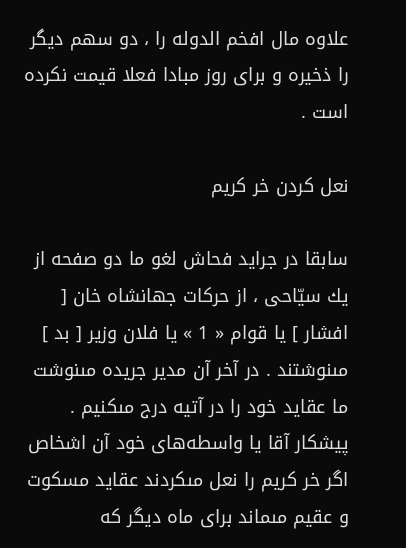علاوه مال افخم الدوله را ، دو سهم ديگر را ذخيره و براى روز مبادا فعلا قيمت نكرده است .

نعل كردن خر كريم

سابقا در جرايد فحاش لغو ما دو صفحه از يك سيّاحى ، از حركات جهانشاه خان [ افشار ] يا قوام « 1 » يا فلان وزير [ بد ] مىنوشتند . در آخر آن مدير جريده مىنوشت ما عقايد خود را در آتيه درج مىكنيم . پيشكار آقا يا واسطه‌هاى خود آن اشخاص اگر خر كريم را نعل مىكردند عقايد مسكوت و عقيم مىماند براى ماه ديگر كه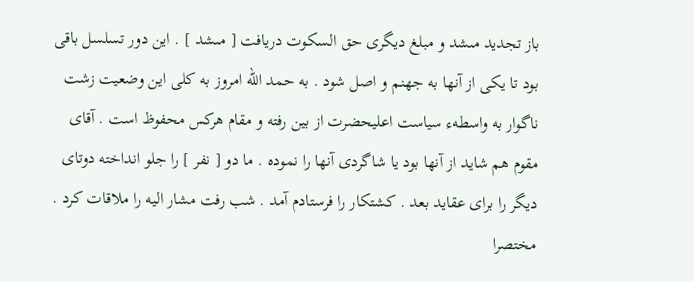باز تجديد مىشد و مبلغ ديگرى حق السكوت دريافت [ مىشد ] . اين دور تسلسل باقى بود تا يكى از آنها به جهنم و اصل شود . به حمد اللّه امروز به كلى اين وضعيت زشت ناگوار به واسطهء سياست اعليحضرت از بين رفته و مقام هركس محفوظ است . آقاى مقوم هم شايد از آنها بود يا شاگردى آنها را نموده . ما دو [ نفر ] را جلو انداخته دوتاى ديگر را براى عقايد بعد . كشتكار را فرستادم آمد . شب رفت مشار اليه را ملاقات كرد . مختصرا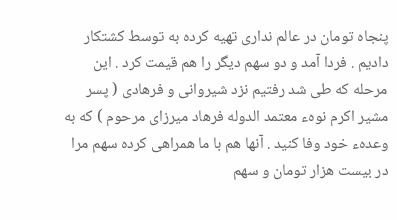پنجاه تومان در عالم ندارى تهيه كرده به توسط كشتكار داديم . فردا آمد و دو سهم ديگر را هم قيمت كرد . اين مرحله كه طى شد رفتيم نزد شيروانى و فرهادى ( پسر مشير اكرم نوهء معتمد الدوله فرهاد ميرزاى مرحوم ) كه به وعدهء خود وفا كنيد . آنها هم با ما همراهى كرده سهم مرا در بيست هزار تومان و سهم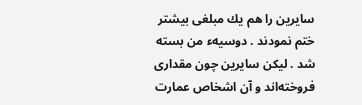سايرين را هم يك مبلغى بيشتر ختم نمودند . دوسيهء من بسته شد . ليكن سايرين چون مقدارى فروخته‌اند و آن اشخاص عمارت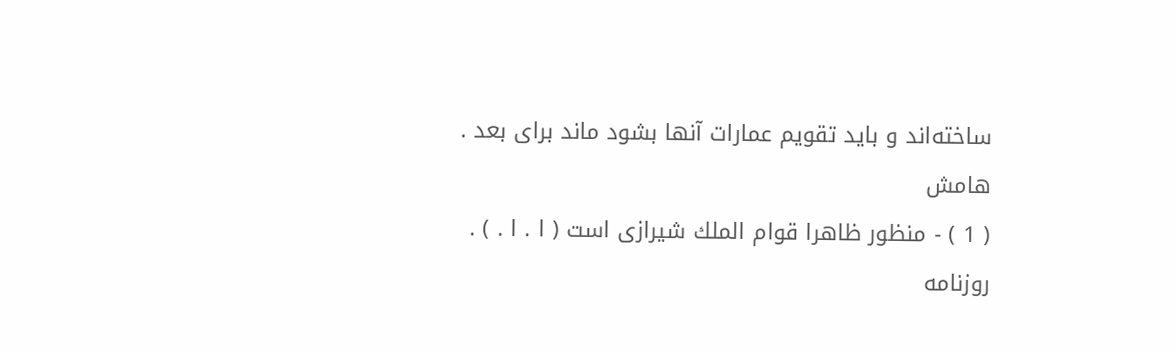ساخته‌اند و بايد تقويم عمارات آنها بشود ماند براى بعد .
هامش
( 1 ) - منظور ظاهرا قوام الملك شيرازى است ( ا . ا . ) .
روزنامه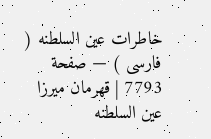خاطرات عين السلطنه ( فارسى ) — صفحة 7793 | قهرمان ميرزا عين السلطنه